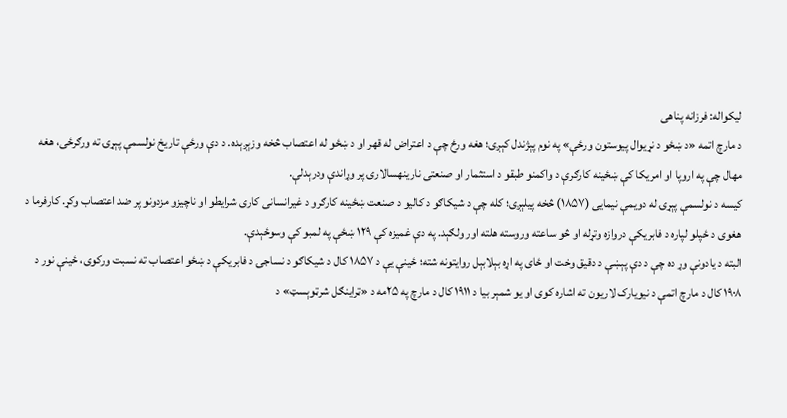لیکواله: فرزانه پناهی
د مارچ اتمه «د ښځو د نړیوال پیوستون ورځې» په نوم پېژندل کېږی؛ هغه ورځ چې د اعتراض له قهر او د ښځو له اعتصاب څخه وزېږېده. د دې ورځې تاریخ نولسمې پېړۍ ته ورګرځی، هغه مهال چې په اروپا او امریکا کې ښځینه کارګرې د واکمنو طبقو د استثمار او صنعتی نارینهسالارۍ پر وړاندې ودرېدلې.
کیسه د نولسمې پېړۍ له دویمې نیمایی (۱۸۵۷) څخه پیلېږی؛ کله چې د شیکاګو د کالیو د صنعت ښځینه کارګرو د غیرانسانی کاری شرایطو او ناچیزو مزدونو پر ضد اعتصاب وکړ. کارفرما د هغوی د ځپلو لپاره د فابریکې دروازه وتړله او څو ساعته وروسته هلته اور ولګېد. په دې غمیزه کې ۱۲۹ ښځې په لمبو کې وسوځېدې.
البته د یادونې وړ ده چې د دې پېښې د دقیق وخت او ځای په اړه بېلابېل روایتونه شته؛ ځینې یې د ۱۸۵۷ کال د شیکاګو د نساجۍ د فابریکې د ښځو اعتصاب ته نسبت ورکوی، ځینې نور د ۱۹۰۸ کال د مارچ اتمې د نیویارک لاریون ته اشاره کوی او یو شمېر بیا د ۱۹۱۱ کال د مارچ په ۲۵مه د «ټراینګل شرټوېسټ» د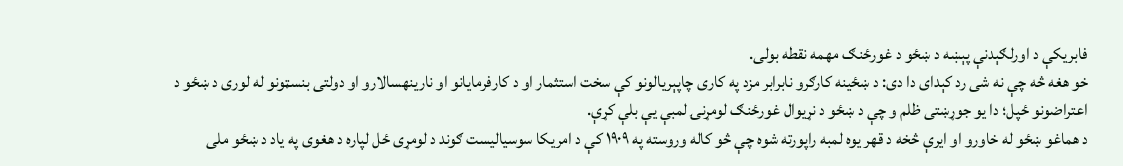فابریکې د اورلګېدنې پېښه د ښځو د غورځنګ مهمه نقطه بولی.
خو هغه څه چې نه شی رد کېدای دا دی: د ښځینه کارګرو نابرابر مزد په کاری چاپېریالونو کې سخت استثمار او د کارفرمایانو او نارینهسالارو او دولتی بنسټونو له لوری د ښځو د اعتراضونو ځپل؛ دا یو جوړښتی ظلم و چې د ښځو د نړیوال غورځنګ لومړنۍ لمبې یې بلې کړې.
د هماغو ښځو له خاورو او ایرې څخه د قهر یوه لمبه راپورته شوه چې څو کاله وروسته په ۱۹۰۹ کې د امریکا سوسیالیست ګوند د لومړی ځل لپاره د هغوی په یاد د ښځو ملی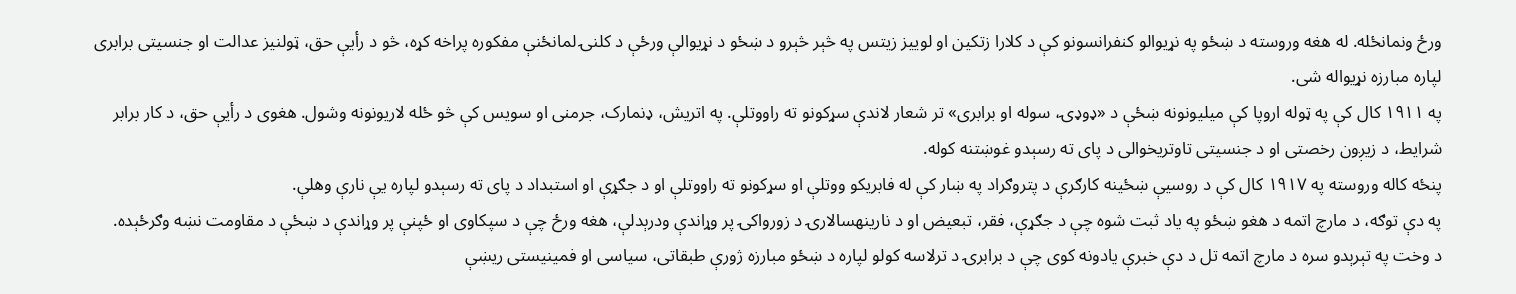ورځ ونمانځله. له هغه وروسته د ښځو په نړیوالو کنفرانسونو کې د کلارا زتکین او لوییز زیتس په څېر څېرو د ښځو د نړیوالې ورځې د کلنۍ لمانځنې مفکوره پراخه کړه، څو د رأیې حق، ټولنیز عدالت او جنسیتی برابری لپاره مبارزه نړیواله شی.
په ۱۹۱۱ کال کې په ټوله اروپا کې میلیونونه ښځې د «ډوډۍ، سوله او برابری» تر شعار لاندې سړکونو ته راووتلې. په اتریش، ډنمارک، جرمنی او سویس کې څو ځله لاریونونه وشول. هغوی د رأیې حق، د کار برابر شرایط، د زیږون رخصتی او د جنسیتی تاوتریخوالی د پای ته رسېدو غوښتنه کوله.
پنځه کاله وروسته په ۱۹۱۷ کال کې د روسیې ښځینه کارګرې د پتروګراد په ښار کې له فابریکو ووتلې او سړکونو ته راووتلې او د جګړې او استبداد د پای ته رسېدو لپاره یې نارې وهلې.
په دې توګه، د مارچ اتمه د هغو ښځو په یاد ثبت شوه چې د جګړې، فقر، تبعیض او د نارینهسالارۍ د زورواکۍ پر وړاندې ودرېدلې، هغه ورځ چې د سپکاوی او ځپنې پر وړاندې د ښځې د مقاومت نښه وګرځېده.
د وخت په تېرېدو سره د مارچ اتمه تل د دې خبرې یادونه کوی چې د برابرۍ د ترلاسه کولو لپاره د ښځو مبارزه ژورې طبقاتی، سیاسی او فمینیستی ریښې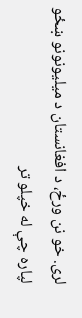لری. خو نن ورځ، د افغانستان د میلیونونو ښځو لپاره چې له خپلو تر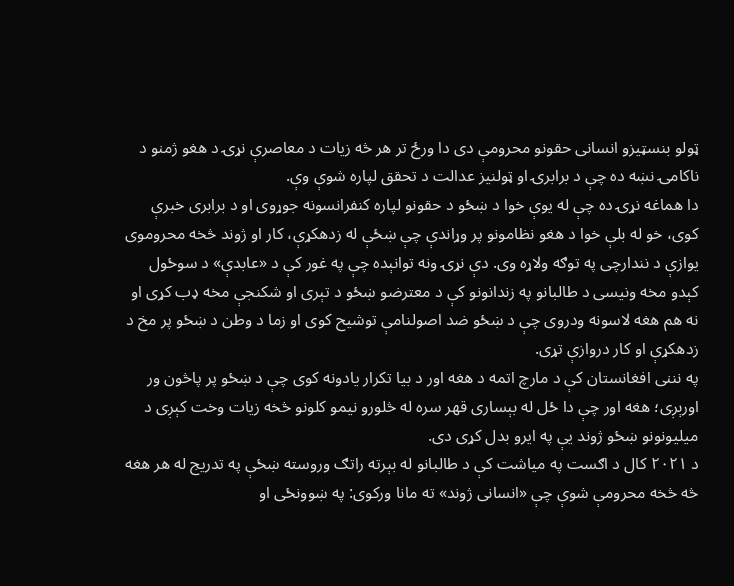ټولو بنسټیزو انسانی حقونو محرومې دی دا ورځ تر هر څه زیات د معاصرې نړۍ د هغو ژمنو د ناکامۍ نښه ده چې د برابرۍ او ټولنیز عدالت د تحقق لپاره شوې وې.
دا هماغه نړۍ ده چې له یوې خوا د ښځو د حقونو لپاره کنفرانسونه جوړوی او د برابری خبرې کوی، خو له بلې خوا د هغو نظامونو پر وړاندې چې ښځې له زدهکړې، کار او ژوند څخه محروموی یوازې د نندارچی په توګه ولاړه وی. دې نړۍ ونه توانېده چې په غور کې د «عابدې» د سوځول کېدو مخه ونیسی د طالبانو په زندانونو کې د معترضو ښځو د تېری او شکنجې مخه ډب کړی او نه هم هغه لاسونه ودروی چې د ښځو ضد اصولنامې توشیح کوی او زما د وطن د ښځو پر مخ د زدهکړې او کار دروازې تړی.
په نننی افغانستان کې د مارچ اتمه د هغه اور د بیا تکرار یادونه کوی چې د ښځو پر پاڅون ور اورېږی؛ هغه اور چې دا ځل له بېساری قهر سره له څلورو نیمو کلونو څخه زیات وخت کېږی د میلیونونو ښځو ژوند یې په ایرو بدل کړی دی.
د ۲۰۲۱ کال د اګست په میاشت کې د طالبانو له بېرته راتګ وروسته ښځې په تدریج له هر هغه څه څخه محرومې شوې چې «انسانی ژوند» ته مانا ورکوی: په ښوونځی او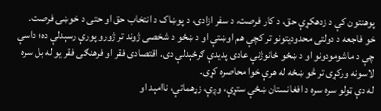پوهنتون کې د زدهکړې حق، د کار فرصت، د سفر ازادی، د پوښاک د انتخاب حق او حتی د خوښۍ فرصت.
خو فاجعه د دولتی محدودیتونو تر کچې هم اوښتې او د ښځو د شخصی ژوند تر ژورو پورې رسېدلې ده؛ داسې چې د ماشومودونو او د ښځو ځانوژنې عادی پدیدې ګرځېدلې دی. اقتصادی فقر او فرهنګی فقر یو له بل سره لاسونه ورکړی تر څو ښځه له هرې خوا محاصره کړی.
له دې ټولو سره سره د افغانستان ښځې ستړې، وږې، زړهماتې، ناامېد او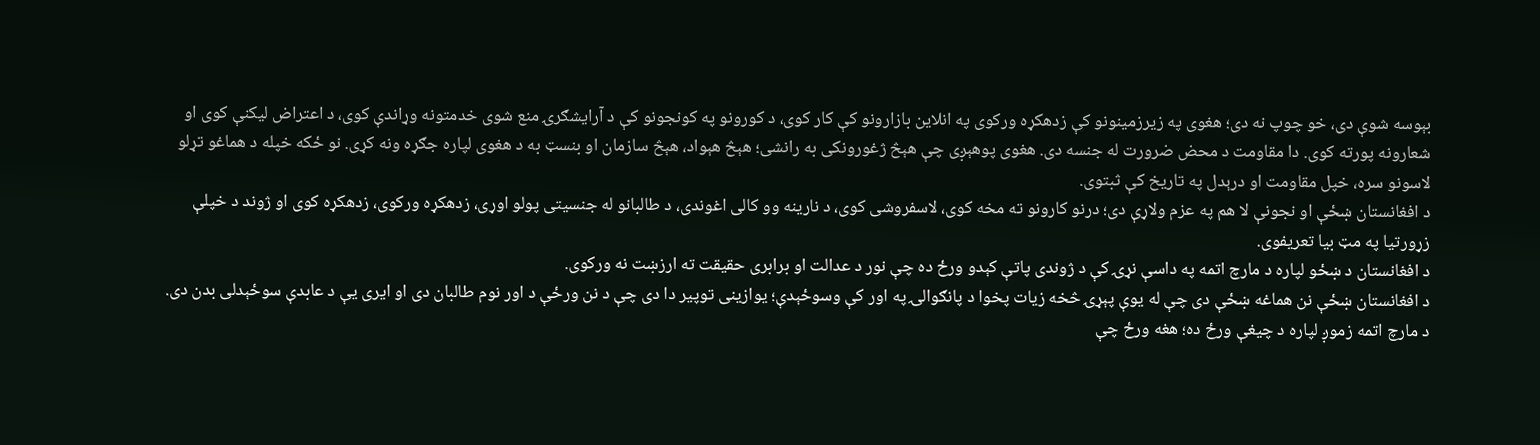بېوسه شوې دی، خو چوپ نه دی؛ هغوی په زیرزمینونو کې زدهکړه ورکوی په انلاین بازارونو کې کار کوی، د کورونو په کونجونو کې د آرایشګرۍ منع شوی خدمتونه وړاندې کوی، د اعتراض لیکنې کوی او شعارونه پورته کوی. دا مقاومت د محض ضرورت له جنسه دی. هغوی پوهېږی چې هېڅ ژغورونکی به رانشی؛ هېڅ هېواد، هېڅ سازمان او بنسټ به د هغوی لپاره جګړه ونه کړی. نو ځکه خپله د هماغو تړلو لاسونو سره، خپل مقاومت او درېدل په تاریخ کې ثبتوی.
د افغانستان ښځې او نجونې لا هم په عزم ولاړې دی؛ درنو کارونو ته مخه کوی، لاسفروشی کوی، د نارینه وو کالی اغوندی، د طالبانو له جنسیتی پولو اوړی، زدهکړه ورکوی، زدهکړه کوی او ژوند د خپلې زړورتیا په مټ بیا تعریفوی.
د افغانستان د ښځو لپاره د مارچ اتمه په داسې نړۍ کې د ژوندی پاتې کېدو ورځ ده چې نور د عدالت او برابری حقیقت ته ارزښت نه ورکوی.
د افغانستان ښځې نن هماغه ښځې دی چې له یوې پېړۍ څخه زیات پخوا د پانګوالۍ په اور کې وسوځېدې؛ یوازینی توپیر دا دی چې د نن ورځې د اور نوم طالبان دی او ایری یې د عابدې سوځېدلی بدن دی.
د مارچ اتمه زموږ لپاره د چیغې ورځ ده؛ هغه ورځ چې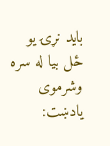باید نړۍ یو ځل بیا له سره وشرموی
یادښت: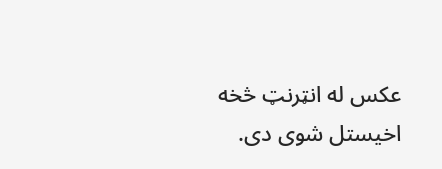عکس له انټرنټ څخه اخیستل شوی دی.